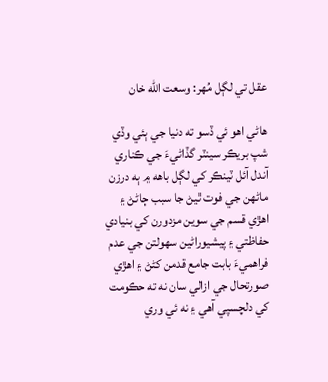عقل تي لڳل مُهر: وسعت الله خان

هاڻي اهو ئي ڏسو ته دنيا جي ٻئي وڏي شپ بريڪر سينٽر گڏاڻيءَ جي ڪناري آندل آئل ٽينڪر کي لڳل باهه ۾ ٻه درزن ماڻهن جي فوت ٿيڻ جا سبب ڄاڻڻ ۽ اهڙي قسم جي سوين مزدورن کي بنيادي حفاظتي ۽ پيشيوراڻين سهولتن جي عدم فراهميءَ بابت جامع قدمن کڻڻ ۽ اهڙي صورتحال جي ازالي سان نه ته حڪومت کي دلچسپي آهي ۽ نه ئي وري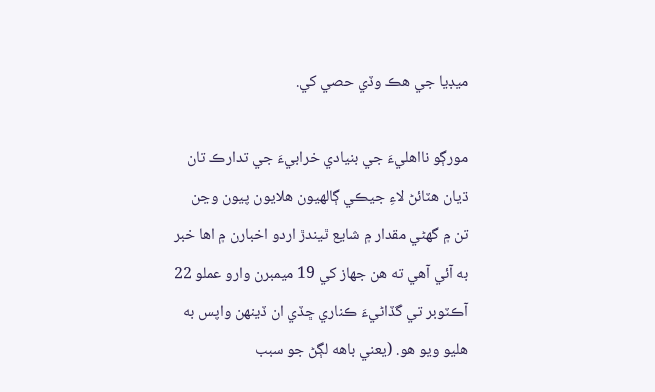ميڊيا جي هڪ وڏي حصي کي.

مورڳو نااهليءَ جي بنيادي خرابيءَ جي تدارڪ تان ڌيان هٽائڻ لاءِ جيڪي ڳالهيون هلايون پيون وڃن تن ۾ گهڻي مقدار ۾ شايع ٿيندڙ اردو اخبارن ۾ اها خبر به آئي آهي ته هن جهاز کي 19 ميمبرن وارو عملو 22 آڪٽوبر تي گڏاڻيءَ ڪناري ڇڏي ان ڏينهن واپس به هليو ويو هو. (يعني باهه لڳڻ جو سبب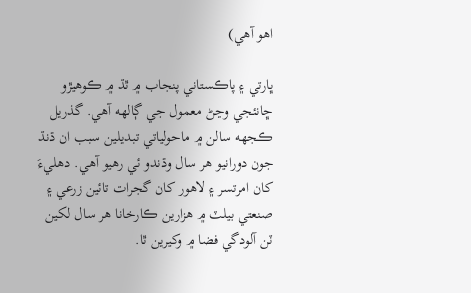اهو آهي)

ڀارتي ۽ پاڪستاني پنجاب ۾ ٿڌ ۾ ڪوهيڙو ڇانئجي وڃڻ معمول جي ڳالهه آهي. گذريل ڪجهه سالن ۾ ماحولياتي تبديلين سبب ان ڌنڌ جون دورانيو هر سال وڌندو ئي رهيو آهي. دهليءَ کان امرتسر ۽ لاهور کان گجرات تائين زرعي ۽ صنعتي بيلٽ ۾ هزارين ڪارخانا هر سال لکين ٽن آلودگي فضا ۾ وکيرين ٿا.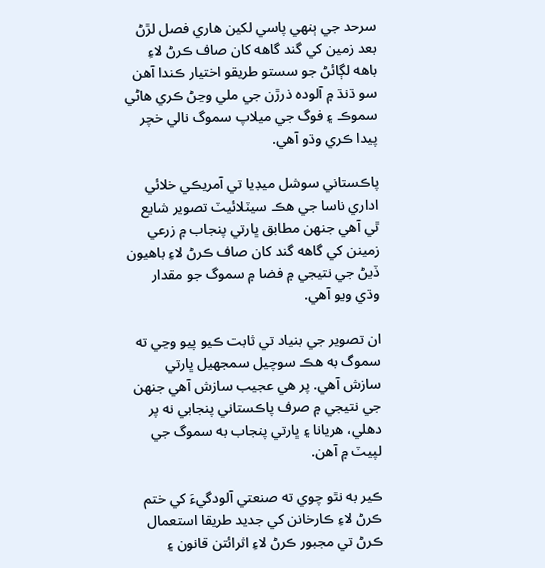سرحد جي ٻنهي پاسي لکين هاري فصل لڙڻ بعد زمين کي گند گاهه کان صاف ڪرڻ لاءِ باهه لڳائڻ جو سستو طريقو اختيار ڪندا آهن سو ڌنڌ ۾ آلوده ذرڙن جي ملي وڃڻ ڪري هاڻي سموڪ ۽ فوگ جي ميلاپ سموگ نالي خچر پيدا ڪري وڌو آهي.

پاڪستاني سوشل ميڊيا تي آمريڪي خلائي اداري ناسا جي هڪ سيٽلائيٽ تصوير شايع ٿي آهي جنهن مطابق ڀارتي پنجاب ۾ زرعي زمينن کي گاهه گند کان صاف ڪرڻ لاءِ باهيون ڏيڻ جي نتيجي ۾ فضا ۾ سموگ جو مقدار وڌي ويو آهي.

ان تصوير جي بنياد تي ثابت ڪيو پيو وڃي ته سموگ به هڪ سوچيل سمجهيل ڀارتي سازش آهي. پر هي عجيب سازش آهي جنهن جي نتيجي ۾ صرف پاڪستاني پنجابي نه پر دهلي، هريانا ۽ ڀارتي پنجاب به سموگ جي لپيٽ ۾ آهن.

ڪير به نٿو چوي ته صنعتي آلودگيءَ کي ختم ڪرڻ لاءِ ڪارخانن کي جديد طريقا استعمال ڪرڻ تي مجبور ڪرڻ لاءِ اثرائتن قانون ۽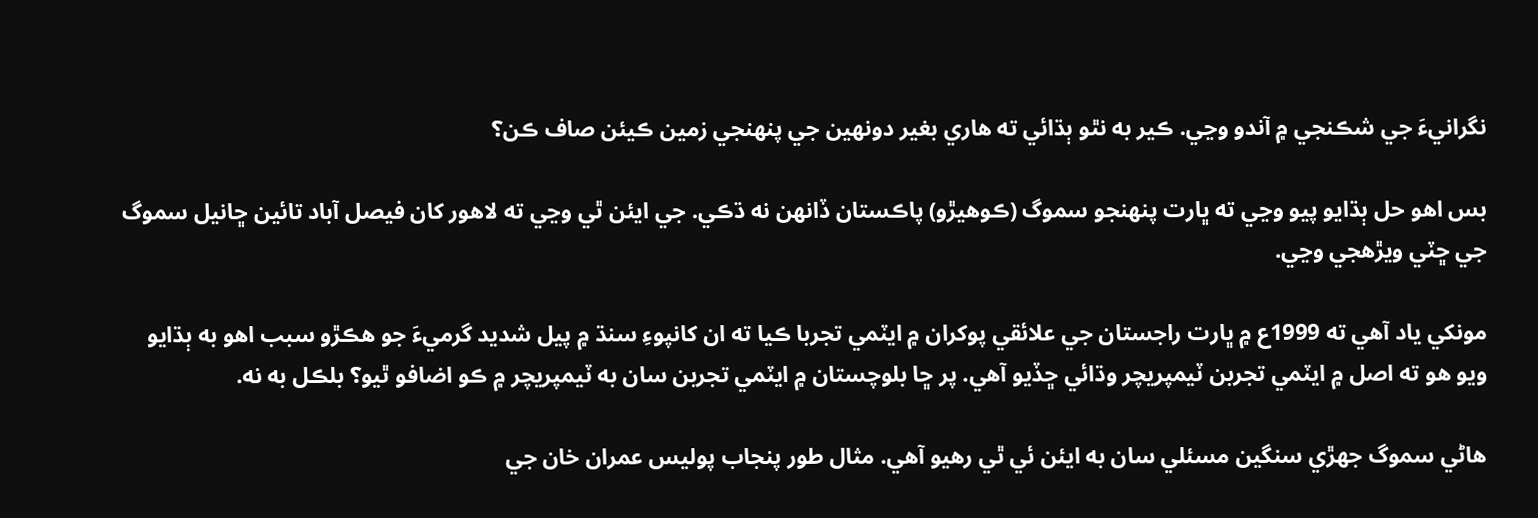نگرانيءَ جي شڪنجي ۾ آندو وڃي. ڪير به نٿو ٻڌائي ته هاري بغير دونهين جي پنهنجي زمين ڪيئن صاف ڪن؟

بس اهو حل ٻڌايو پيو وڃي ته ڀارت پنهنجو سموگ (ڪوهيڙو) پاڪستان ڏانهن نه ڌڪي. جي ايئن ٿي وڃي ته لاهور کان فيصل آباد تائين ڇانيل سموگ جي ڇٽي ويڙهجي وڃي.

مونکي ياد آهي ته 1999ع ۾ ڀارت راجستان جي علائقي پوکران ۾ ايٽمي تجربا ڪيا ته ان کانپوءِ سنڌ ۾ پيل شديد گرميءَ جو هڪڙو سبب اهو به ٻڌايو ويو هو ته اصل ۾ ايٽمي تجربن ٽيمپريچر وڌائي ڇڏيو آهي. پر ڇا بلوچستان ۾ ايٽمي تجربن سان به ٽيمپريچر ۾ ڪو اضافو ٿيو؟ بلڪل به نه.

هاڻي سموگ جهڙي سنگين مسئلي سان به ايئن ئي ٿي رهيو آهي. مثال طور پنجاب پوليس عمران خان جي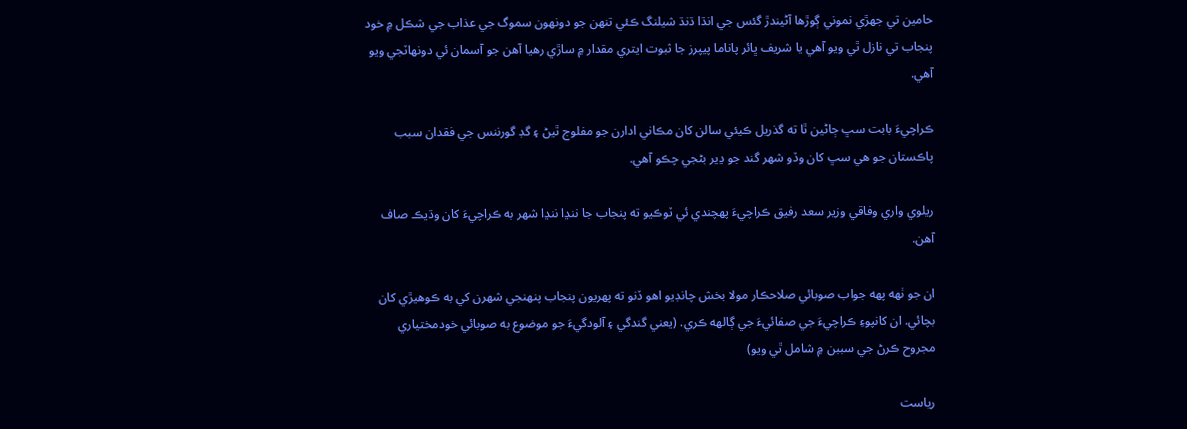حامين تي جهڙي نموني ڳوڙها آڻيندڙ گئس جي انڌا ڌنڌ شيلنگ ڪئي تنهن جو دونهون سموگ جي عذاب جي شڪل ۾ خود پنجاب تي نازل ٿي ويو آهي يا شريف ڀائر پاناما پيپرز جا ثبوت ايتري مقدار ۾ ساڙي رهيا آهن جو آسمان ئي دونهاٽجي ويو آهي.

ڪراچيءَ بابت سڀ ڄاڻين ٿا ته گذريل ڪيئي سالن کان مڪاني ادارن جو مفلوج ٿيڻ ۽ گڊ گورننس جي فقدان سبب پاڪستان جو هي سڀ کان وڏو شهر گند جو ڍير بڻجي چڪو آهي.

ريلوي واري وفاقي وزير سعد رفيق ڪراچيءَ پهچندي ئي ٽوڪيو ته پنجاب جا ننڍا ننڍا شهر به ڪراچيءَ کان وڌيڪ صاف آهن.

ان جو ٺهه پهه جواب صوبائي صلاحڪار مولا بخش چانڊيو اهو ڏنو ته پهريون پنجاب پنهنجي شهرن کي به ڪوهيڙي کان بچائي. ان کانپوءِ ڪراچيءَ جي صفائيءَ جي ڳالهه ڪري. (يعني گندگي ۽ آلودگيءَ جو موضوع به صوبائي خودمختياري مجروح ڪرڻ جي سببن ۾ شامل ٿي ويو)

رياست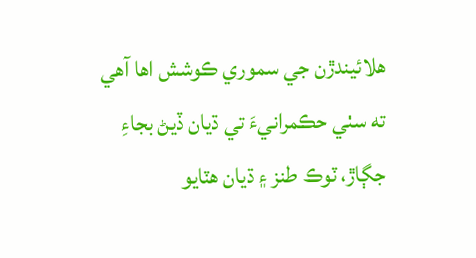هلائيندڙن جي سموري ڪوشش اها آهي ته سٺي حڪمرانيءَ تي ڌيان ڏيڻ بجاءِ جڳاڙ، ٽوڪ طنز ۽ ڌيان هٽايو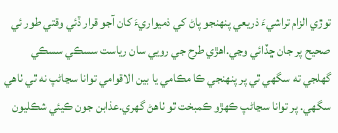توڙي الزام تراشيءَ ذريعي پنهنجو پاڻ کي ذميواريءَ کان آجو قرار ڏئي وقتي طور ئي صحيح پر جان ڇڏائي وڃي.اهڙي طرح جي رويي سان رياست سسڪي سسڪي گهلجي ته سگهي ٿي پر پنهنجي ڪا مڪامي يا بين الاقوامي توانا سڃاڻپ نه ٿي ٺاهي سگهي. پر توانا سڃاڻپ ڪهڙو ڪمبخت ٿو ٺاهڻ گهري.عذابن جون ڪيئي شڪليون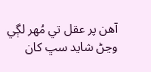آهن پر عقل تي مُهر لڳي وڃڻ شايد سڀ کان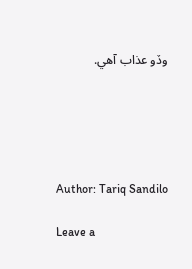وڏو عذاب آهي.





Author: Tariq Sandilo

Leave a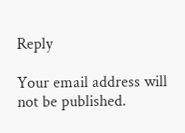Reply

Your email address will not be published.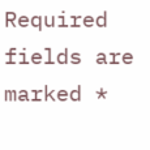Required fields are marked *